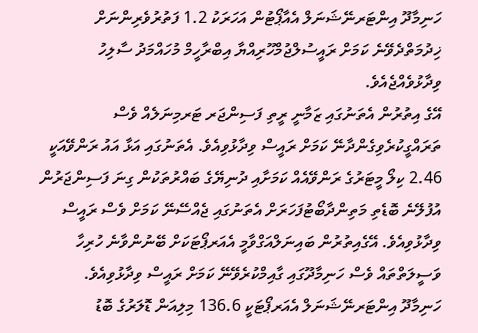ހަނިމާދޫ އިންޓަރނޭޝަނަލް އެއާޕޯޓުން އަހަރަކު 1.2 ފަތުރުވެރިންނަށް ޚިދުމަތްދެވޭނެ ކަމަށް ރައީސުލްޖުމްހޫރިއްޔާ އިބްރާހީމް މުހައްމަދު ސާލިހު ވިދާޅުވެއްޖެއެވެ.
އޭގެ އިތުރުން އެތަނުގައި ޒަމާނީ ރީތި ފަސިންޖަރ ޓަރމިނަލެއް ވެސް ތަރައްގީކުރެވިގެންދާނޭ ކަމަށް ރައީސް ވިދާޅުވިއެވެ. އެތަނުގައި އަޅާ އައު ރަންވޭއަކީ 2.46 ކިލޯ މީޓަރުގެ ރަންވޭއެއް ކަމަށާއި ދުނިޔޭގެ ބައްރުތަކުން ގިނަ ފަސިންޖަރުން އުފުލޭނެ ބޮޑެތި މަތިންދާބޯޓުފަހަރަށް އެތަނުގައި ޖެއްސޭނޭ ކަމަށް ވެސް ރައީސް ވިދާޅުވިއެވެ. އޭގެއިތުރުން ބައިނަލްއަގްވާމީ އެއަރޕޯޓަކަށް ބޭނުންވާނެ ހުރިހާ ވަސީލަތްތައް ވެސް ހަނިމާދޫގައި ގާއިމްކުރެވޭނޭ ކަމަށް ރައީސް ވިދާޅުވިއެވެ.
ހަނިމާދޫ އިންޓަރނޭޝަނަލް އެއަރޕޯޓަކީ 136.6 މިލިއަން ޑޮލަރުގެ ބޮޑު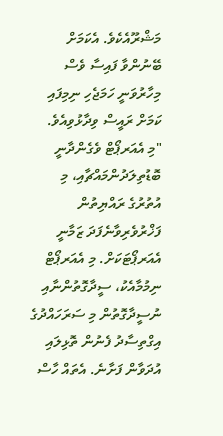މަޝްރޫއެކެވެ. އެކަމަށް ބޭނުންވާ ފައިސާ ވެސް މިހާރުވަނީ ހަމަޖެހި ނިމިފައި ކަމަށް ރައީސް ވިދާޅުވިއެވެ.
"މި އެއަރޕޯޓް ވެގެންދާނީ ބޮޑުތިލަދުންމައްޗާއި، މި އުތުރުގެ ރައްޔިތުން ފަޚްރުވެރިވާނެފަދަ ޒަމާނީ އެއަރޕޯޓަކަށް. މި އެއަރޕޯޓް ނިމުމާއެކު، ސީދާގޮތުންނާއި ނުސީދާގޮތުން މި ސަރަހައްދުގެ އިގްތިސާދު ފެނުން ތޮޅިލައި އުދަވާން ފަށާނެ. އެތައް ހާސް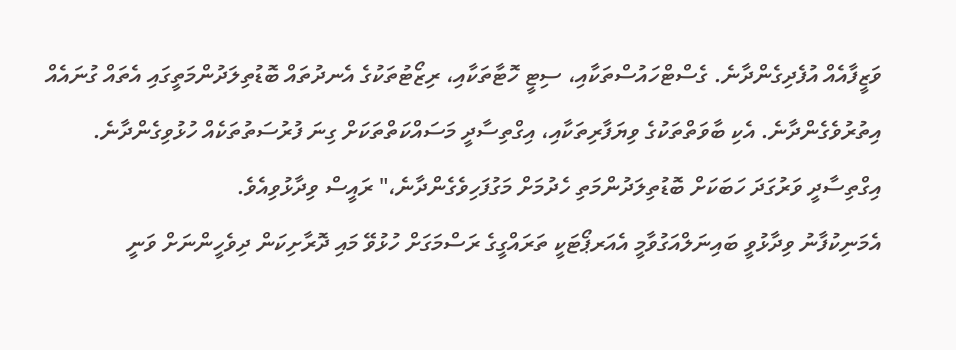ވަޒީފާއެއް އުފެދިގެންދާނެ. ގެސްޓްހައުސްތަކާއި، ސިޓީ ހޮޓާތަކާއި، ރިޒޯޓުތަކުގެ އެނދުތައް ބޮޑުތިލަދުންމަތީގައި އެތައް ގުނައެއް އިތުރުވެގެންދާނެ. އެކި ބާވަތްތަކުގެ ވިޔަފާރިތަކާއި، އިގްތިސާދީ މަސައްކަތްތަކަށް ގިނަ ފުރުސަތުތަކެއް ހުޅުވިގެންދާނެ. އިގްތިސާދީ ވަރުގަދަ ހަބަކަށް ބޮޑުތިލަދުންމަތި ހެދުމަށް މަގުފަހިވެގެންދާނެ،" ރައީސް ވިދާޅުވިއެވެ.
އެމަނިކުފާނު ވިދާޅުވީ ބައިނަލްއަގުވާމީ އެއަރޕޯޓަކީ ތަރައްގީގެ ރަސްމަގަށް ހުޅުވޭ މައި ދޮރާށިކަން ދިވެހީންނަށް ވަނީ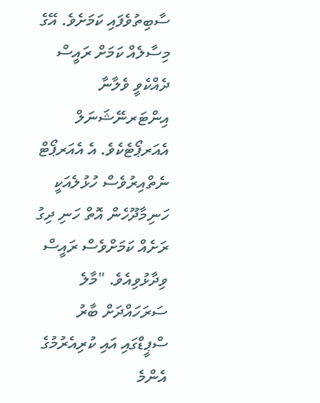ސާބިތުވެފައި ކަމަށެވެ. އޭގެ މިސާލެއް ކަމަށް ރައީސް ދެއްކެވީ ވެލާނާ އިންޓަރނޭޝަނަލް އެއަރޕޯޓެކެވެ. އެ އެއަރޕޯޓް ނެތްއިރުވެސް ހުޅުލެއަކީ ހަނިމާދޫހެން އޮތް ހަނި ދިގު ރަށެއް ކަމަށްވެސް ރައީސް ވިދާޅުވިއެވެ. "މާލެ ސަރަހައްދަށް ބާރު ސްޕީޑްގައި އައި ކުރިއެރުމުގެ އެންމެ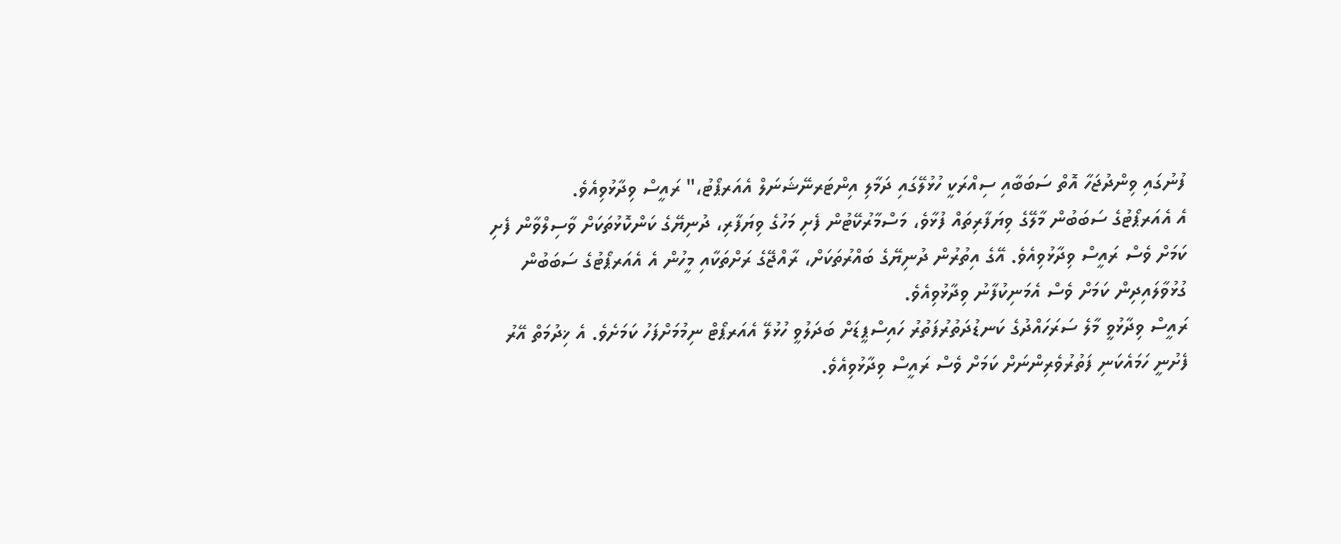ފުނުގައި ވިންދުޖަހާ އޮތް ސަބަބާއި ސިއްރަކީ ހުޅުލޭގައި ދަމާލި އިންޓަރނޭޝަނަލް އެއަރޕޯޓު،" ރައީސް ވިދާޅުވިއެވެ.
އެ އެއަރޕޯޓުގެ ސަބަބުން މާލޭގެ ވިޔަފާރިތައް ފުޅާވެ، މަސްމާރުކޭޓުން ފެށި މަހުގެ ވިޔަފާރި، ދުނިޔޭގެ ކަންކޮޅުތަކަށް ވާސިލްވާން ފެށި ކަމަށް ވެސް ރައީސް ވިދާޅުވިއެވެ. އޭގެ އިތުރުން ދުނިޔޭގެ ބައްރުތަކަށް، ރާއްޖޭގެ ރަށްތަކާއި މީހުން އެ އެއަރޕޯޓުގެ ސަބަބުން ގުޅުވާލައިދިން ކަމަށް ވެސް އެމަނިކުފާނު ވިދާޅުވިއެވެ.
ރައީސް ވިދާޅުވީ މާލެ ސަރަހައްދުގެ ކަނޑުދަތުރުފަތުރު ހައިސްޕީޑަށް ބަދަލުވީ ހުޅުލޭ އެއަރޕޯޓް ނިމުމަށްފަހު ކަމަށެވެ. އެ ޚިދުމަތް އޭރު ފެށުނީ ހަމައެކަނި ފަތުރުވެރިންނަށް ކަމަށް ވެސް ރައީސް ވިދާޅުވިއެވެ.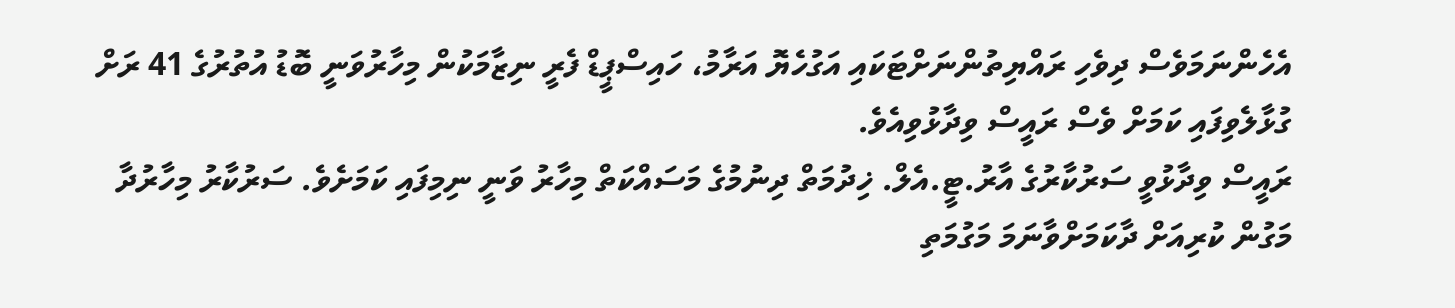އެހެންނަމަވެސް ދިވެހި ރައްޔިތުންނަށްޓަކައި އަގުހެޔޮ އަރާމު، ހައިސްޕީޑް ފެރީ ނިޒާމަކުން މިހާރުވަނީ ބޮޑު އުތުރުގެ 41 ރަށް ގުޅާލެވިފައި ކަމަށް ވެސް ރައީސް ވިދާޅުވިއެވެ.
ރައީސް ވިދާޅުވީ ސަރުކާރުގެ އާރު.ޓީ.އެލް. ޚިދުމަތް ދިނުމުގެ މަސައްކަތް މިހާރު ވަނީ ނިމިފައި ކަމަށެވެ. ސަރުކާރު މިހާރުދާ މަގުން ކުރިއަށް ދާކަމަށްވާނަމަ މަގުމަތި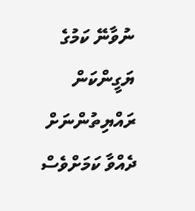ނުވާނޭ ކަމުގެ ޔަގީންކަން ރައްޔިތުންނަށް ދެއްވާ ކަމަށްވެސް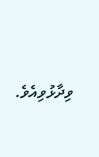ވިދާޅުވިއެވެ.